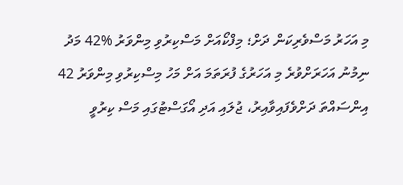މި އަހަރު މަސްވެރިކަން ދަށް؛ މިފްކޯއަށް މަސްކިރުވި މިންވަރު %42 މަދު
ނިމުނު އަހަރަށްވުރެ މި އަހަރުގެ ފުރަތަމަ އަށް މަހު މިސްކިރުވި މިންވަރު 42 އިންސައްތަ ދަށްވެފައިވާއިރު، ޖުލައި އަދި އޯގަސްޓުގައި މަސް ކިރުވީ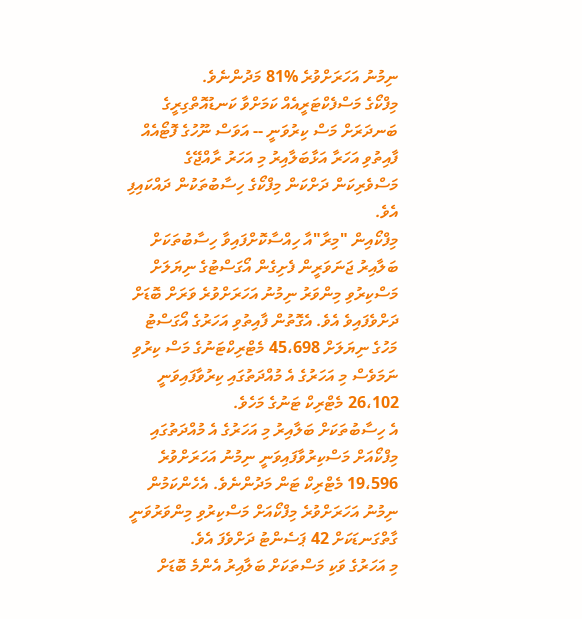ނިމުނު އަހަރަށްވުރެ %81 މަދުންނެވެ.
މިފްކޯގެ މަސްފެކްޓަރީއެއް ކަމަށްވާ ކަނޑުއޮތްގިރީގެ ބަނދަރަށް މަސް ކިރުވަނީ -- އަވަސް ނޫހުގެ ފޮޓޯއެއް
ފާއިތުވި އަހަރާ އަޅާބަލާއިރު މި އަހަރު ރާއްޖޭގެ މަސްވެރިކަން ދަށްކަން މިފްކޯގެ ހިސާބުތަކުން ދައްކައިފި އެވެ.
މިފްކޯއިން "މިރާ"އާ ހިއްސާކޮށްފައިވާ ހިސާބުތަކަށް ބަލާއިރު ޖަނަވަރީން ފެށިގެން އޯގަސްޓުގެ ނިޔަލަށް މަސްކިރުވި މިންވަރު ނިމުނު އަހަރަށްވުރެ ވަރަށް ބޮޑަށް ދަށްވެފައިވެ އެވެ. އެގޮތުން ފާއިތުވި އަހަރުގެ އޯގަސްޓު މަހުގެ ނިޔަލަށް 45،698 މެޓްރިކްޓަނުގެ މަސް ކިރުވި ނަމަވެސް މި އަހަރުގެ އެ މުއްދަތުގައި ކިރުވާފައިވަނީ 26،102 މެޓްރިކް ޓަނުގެ މަހެވެ.
އެ ހިސާބުތަކަށް ބަލާއިރު މި އަހަރުގެ އެ މުއްދަތުގައި މިފްކޯއަށް މަސްކިރުވާފައިވަނީ ނިމުނު އަހަރަށްވުރެ 19،596 މެޓްރިކް ޓަން މަދުންނެވެ. އެހެންކަމުން ނިމުނު އަހަރަށްވުރެ މިފްކޯއަށް މަސްކިރުވި މިންވަރުވަނީ ގާތްގަނޑަކަށް 42 ޕަސެންޓު ދަށްވެފަ އެވެ.
މި އަހަރުގެ ވަކި މަސްތަކަށް ބަލާއިރު އެންމެ ބޮޑަށް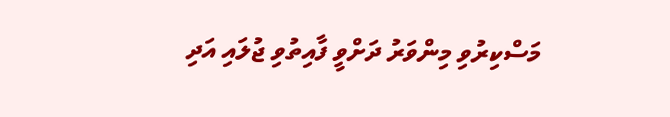މަސްކިރުވި މިންވަރު ދަށްވީ ފާއިތުވި ޖުލައި އަދި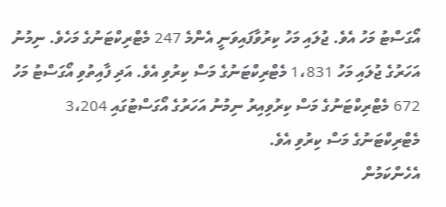އޯގަސްޓު މަހު އެވެ. ޖުލައި މަހު ކިރުވާފައިވަނީ އެންމެ 247 މެޓްރިކްޓަނުގެ މަހެވެ. ނިމުނު އަހަރުގެ ޖުލައި މަހު 1،831 މެޓްރިކްޓަނުގެ މަސް ކިރުވި އެވެ. އަދި ފާއިތުވި އޯގަސްޓު މަހު 672 މެޓްރިކްޓަނުގެ މަސް ކިރުވިއިރު ނިމުނު އަހަރުގެ އޯގަސްޓުގައި 3،204 މެޓްރިކްޓަނުގެ މަސް ކިރުވި އެވެ.
އެހެންކަމުން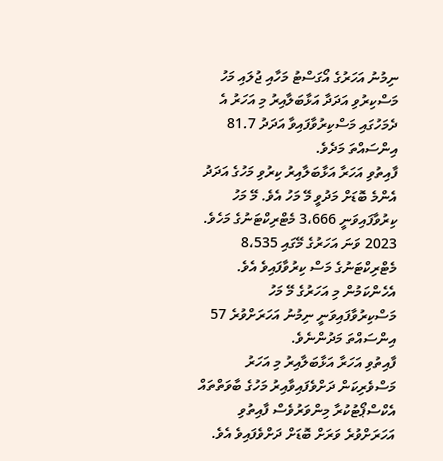ނިމުނު އަހަރުގެ އޯގަސްޓު މަހާއި ޖުލައި މަހު މަސްކިރުވި އަދަދާ އަޅާބަލާއިރު މި އަހަރު އެ ދެމަހުގައި މަސްކިރުވާފައިވާ އަދަދު 81.7 އިންސައްތަ މަދެވެ.
ފާއިތުވި އަހަރާ އަޅާބަލާއިރު ކިރުވި މަހުގެ އަދަދު އެންމެ ބޮޑަށް މަދުވީ މޭ މަހު އެވެ. މޭ މަހު ކިރުވާފައިވަނީ 3،666 މެޓްރިކްޓަނުގެ މަހެވެ. 2023 ވަނަ އަހަރުގެ މޭގައި 8،535 މެޓްރިކްޓަނުގެ މަސް ކިރުވާފައިވެ އެވެ. އެހެންކަމުން މި އަހަރުގެ މޭ މަހު މަސްކިރުވާފައިވަނީ ނިމުނު އަހަރަށްވުރެ 57 އިންސައްތަ މަދުންނެވެ.
ފާއިތުވި އަހަރާ އަޅާބަލާއިރު މި އަހަރު މަސްވެރިކަން ދަށްވެފައިވާއިރު މަހުގެ ބާވަތްތައް އެކްސްޕޯޓުކުރާ މިންވަރުވެސް ފާއިތުވި އަހަރަށްވުރެ ވަރަށް ބޮޑަށް ދަށްވެފައިވެ އެވެ.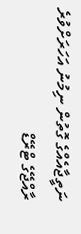ނަތީޖާއެއްގެ ގޮތުން ނިމުނު އަހަރަށްވުރެ ރާއްޖޭގެ ޓްރޭޑް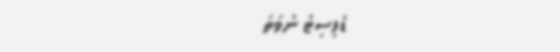ޑެފިސިޓު ނުވަތަ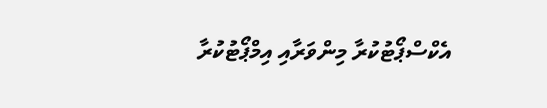އެކްސްޕޯޓުކުރާ މިންވަރާއި އިމްޕޯޓުކުރާ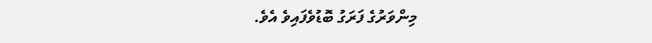މިންވަރުގެ ފަރަގު ބޮޑުވެފައިވެ އެވެ.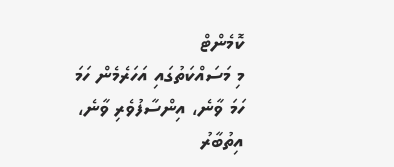ކޮމެންޓް
މި މަސައްކަތުގައި އަހަރެމެން ހަމަ ހަމަ ވާނެ، އިންސާފުވެރި ވާނެ، އިތުބާރު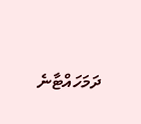ދަމަހައްޓާނެ